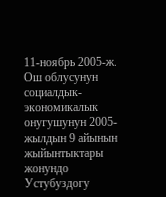11-ноябрь 2005-ж.
Ош облусунун социалдык-экономикалык онугушунун 2005-жылдын 9 айынын жыйынтыктары жонундо
Устубуздогу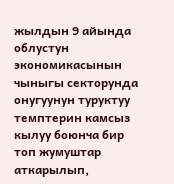жылдын 9 айында облустун экономикасынын чыныгы секторунда онугуунун туруктуу темптерин камсыз кылуу боюнча бир топ жумуштар аткарылып,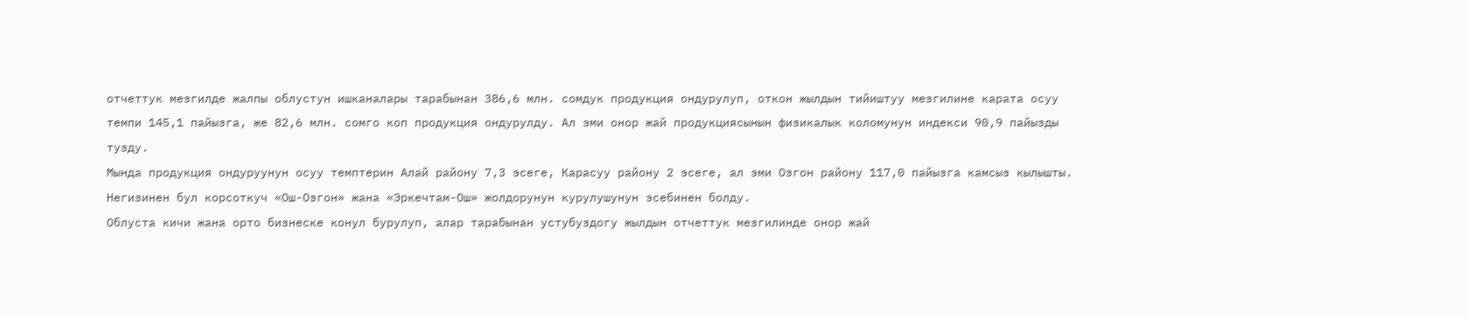отчеттук мезгилде жалпы облустун ишканалары тарабынан 386,6 млн. сомдук продукция ондурулуп, откон жылдын тийиштуу мезгилине карата осуу темпи 145,1 пайызга, же 82,6 млн. сомго коп продукция ондурулду. Ал эми онор жай продукциясынын физикалык коломунун индекси 90,9 пайызды тузду.
Мында продукция ондуруунун осуу темптерин Алай району 7,3 эсеге, Карасуу району 2 эсеге, ал эми Озгон району 117,0 пайызга камсыз кылышты. Негизинен бул корсоткуч «Ош-Озгон» жана «Эркечтам-Ош» жолдорунун курулушунун эсебинен болду.
Облуста кичи жана орто бизнеске конул бурулуп, алар тарабынан устубуздогу жылдын отчеттук мезгилинде онор жай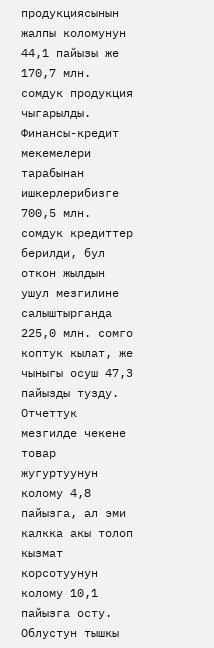продукциясынын жалпы коломунун 44,1 пайызы же 170,7 млн. сомдук продукция чыгарылды.
Финансы-кредит мекемелери тарабынан ишкерлерибизге 700,5 млн. сомдук кредиттер берилди, бул откон жылдын ушул мезгилине салыштырганда 225,0 млн. сомго коптук кылат, же чыныгы осуш 47,3 пайызды тузду.
Отчеттук мезгилде чекене товар жугуртуунун колому 4,8 пайызга, ал эми калкка акы толоп кызмат корсотуунун колому 10,1 пайызга осту.
Облустун тышкы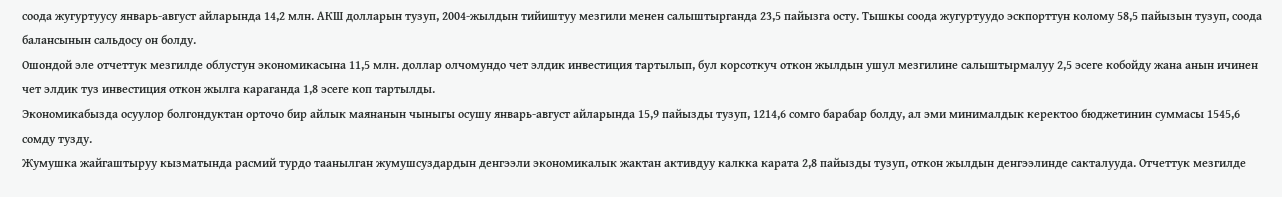соода жугуртуусу январь-август айларында 14,2 млн. АКШ долларын тузуп, 2004-жылдын тийиштуу мезгили менен салыштырганда 23,5 пайызга осту. Тышкы соода жугуртуудо эскпорттун колому 58,5 пайызын тузуп, соода балансынын сальдосу он болду.
Ошондой эле отчеттук мезгилде облустун экономикасына 11,5 млн. доллар олчомундо чет элдик инвестиция тартылып, бул корсоткуч откон жылдын ушул мезгилине салыштырмалуу 2,5 эсеге кобойду жана анын ичинен чет элдик туз инвестиция откон жылга караганда 1,8 эсеге коп тартылды.
Экономикабызда осуулор болгондуктан орточо бир айлык маянанын чыныгы осушу январь-август айларында 15,9 пайызды тузуп, 1214,6 сомго барабар болду, ал эми минималдык керектоо бюджетинин суммасы 1545,6 сомду тузду.
Жумушка жайгаштыруу кызматында расмий турдо таанылган жумушсуздардын денгээли экономикалык жактан активдуу калкка карата 2,8 пайызды тузуп, откон жылдын денгээлинде сакталууда. Отчеттук мезгилде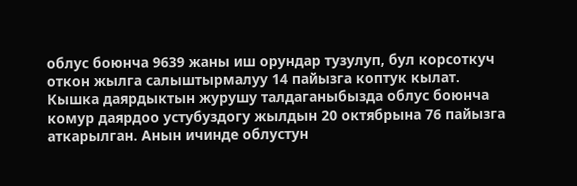облус боюнча 9639 жаны иш орундар тузулуп, бул корсоткуч откон жылга салыштырмалуу 14 пайызга коптук кылат.
Кышка даярдыктын журушу талдаганыбызда облус боюнча комур даярдоо устубуздогу жылдын 20 октябрына 76 пайызга аткарылган. Анын ичинде облустун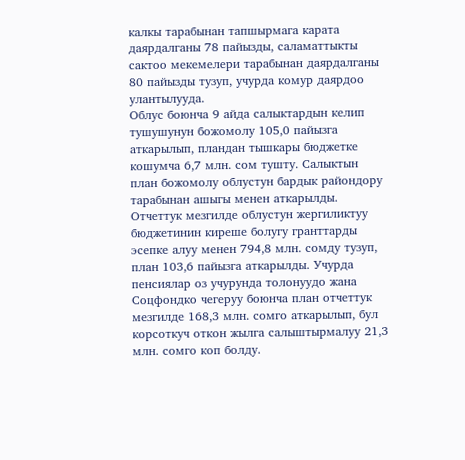калкы тарабынан тапшырмага карата даярдалганы 78 пайызды, саламаттыкты сактоо мекемелери тарабынан даярдалганы 80 пайызды тузуп, учурда комур даярдоо улантылууда.
Облус боюнча 9 айда салыктардын келип тушушунун божомолу 105,0 пайызга аткарылып, пландан тышкары бюджетке кошумча 6,7 млн. сом тушту. Салыктын план божомолу облустун бардык райондору тарабынан ашыгы менен аткарылды.
Отчеттук мезгилде облустун жергиликтуу бюджетинин киреше болугу гранттарды эсепке алуу менен 794,8 млн. сомду тузуп, план 103,6 пайызга аткарылды. Учурда пенсиялар оз учурунда толонуудо жана Соцфондко чегеруу боюнча план отчеттук мезгилде 168,3 млн. сомго аткарылып, бул корсоткуч откон жылга салыштырмалуу 21,3 млн. сомго коп болду.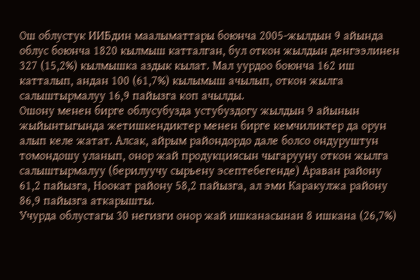Ош облустук ИИБдин маалыматтары боюнча 2005-жылдын 9 айында облус боюнча 1820 кылмыш катталган, бул откон жылдын денгээлинен 327 (15,2%) кылмышка аздык кылат. Мал уурдоо боюнча 162 иш катталып, андан 100 (61,7%) кылымыш ачылып, откон жылга салыштырмалуу 16,9 пайызга коп ачылды.
Ошону менен бирге облусубузда устубуздогу жылдын 9 айынын жыйынтыгында жетишкендиктер менен бирге кемчиликтер да орун алып келе жатат. Алсак, айрым райондордо дале болсо ондуруштун томондошу уланып, онор жай продукциясын чыгарууну откон жылга салыштырмалуу (берилуучу сырьену эсептебегенде) Араван району 61,2 пайызга, Ноокат району 58,2 пайызга, ал эми Каракулжа району 86,9 пайызга аткарышты.
Учурда облустагы 30 негизги онор жай ишканасынан 8 ишкана (26,7%)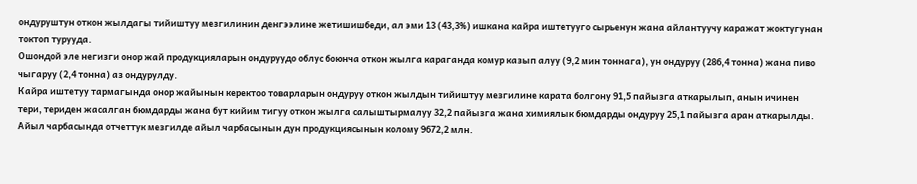ондуруштун откон жылдагы тийиштуу мезгилинин денгээлине жетишишбеди, ал эми 13 (43,3%) ишкана кайра иштетууго сырьенун жана айлантуучу каражат жоктугунан токтоп турууда.
Ошондой эле негизги онор жай продукцияларын ондуруудо облус боюнча откон жылга караганда комур казып алуу (9,2 мин тоннага), ун ондуруу (286,4 тонна) жана пиво чыгаруу (2,4 тонна) аз ондурулду.
Кайра иштетуу тармагында онор жайынын керектоо товарларын ондуруу откон жылдын тийиштуу мезгилине карата болгону 91,5 пайызга аткарылып, анын ичинен тери, териден жасалган бюмдарды жана бут кийим тигуу откон жылга салыштырмалуу 32,2 пайызга жана химиялык бюмдарды ондуруу 25,1 пайызга аран аткарылды.
Айыл чарбасында отчеттук мезгилде айыл чарбасынын дун продукциясынын колому 9672,2 млн.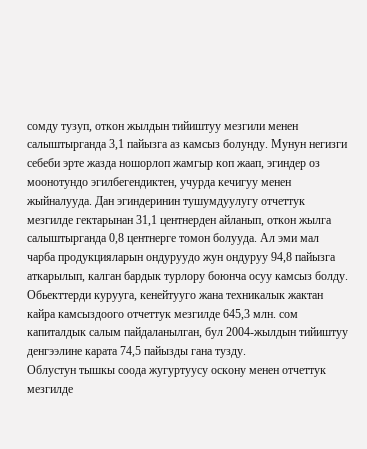сомду тузуп, откон жылдын тийиштуу мезгили менен салыштырганда 3,1 пайызга аз камсыз болунду. Мунун негизги себеби эрте жазда ношорлоп жамгыр коп жаап, эгиндер оз моонотундо эгилбегендиктен, учурда кечигуу менен жыйналууда. Дан эгиндеринин тушумдуулугу отчеттук мезгилде гектарынан 31,1 центнерден айланып, откон жылга салыштырганда 0,8 центнерге томон болууда. Ал эми мал чарба продукцияларын ондуруудо жун ондуруу 94,8 пайызга аткарылып, калган бардык турлору боюнча осуу камсыз болду.
Обьекттерди курууга, кенейтууго жана техникалык жактан кайра камсыздоого отчеттук мезгилде 645,3 млн. сом капиталдык салым пайдаланылган, бул 2004-жылдын тийиштуу денгээлине карата 74,5 пайызды гана тузду.
Облустун тышкы соода жугуртуусу оскону менен отчеттук мезгилде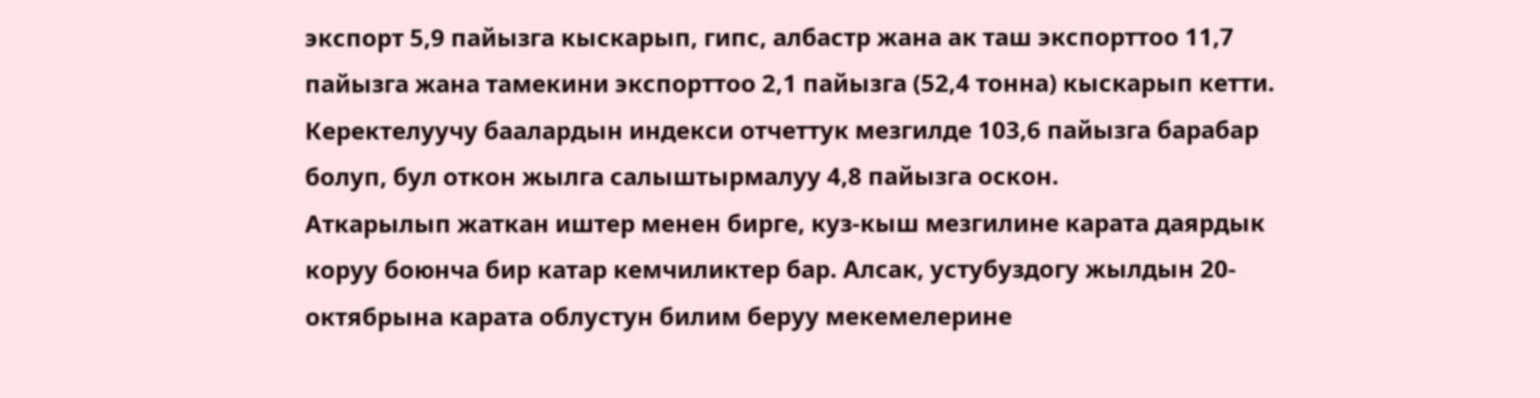экспорт 5,9 пайызга кыскарып, гипс, албастр жана ак таш экспорттоо 11,7 пайызга жана тамекини экспорттоо 2,1 пайызга (52,4 тонна) кыскарып кетти.
Керектелуучу баалардын индекси отчеттук мезгилде 103,6 пайызга барабар болуп, бул откон жылга салыштырмалуу 4,8 пайызга оскон.
Аткарылып жаткан иштер менен бирге, куз-кыш мезгилине карата даярдык коруу боюнча бир катар кемчиликтер бар. Алсак, устубуздогу жылдын 20-октябрына карата облустун билим беруу мекемелерине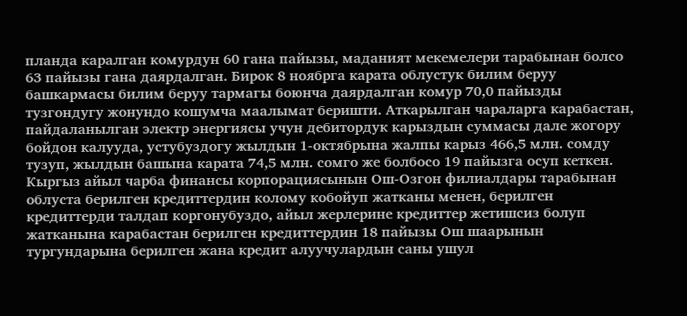планда каралган комурдун 60 гана пайызы, маданият мекемелери тарабынан болсо 63 пайызы гана даярдалган. Бирок 8 ноябрга карата облустук билим беруу башкармасы билим беруу тармагы боюнча даярдалган комур 70,0 пайызды тузгондугу жонундо кошумча маалымат беришти. Аткарылган чараларга карабастан, пайдаланылган электр энергиясы учун дебитордук карыздын суммасы дале жогору бойдон калууда, устубуздогу жылдын 1-октябрына жалпы карыз 466,5 млн. сомду тузуп, жылдын башына карата 74,5 млн. сомго же болбосо 19 пайызга осуп кеткен.
Кыргыз айыл чарба финансы корпорациясынын Ош-Озгон филиалдары тарабынан облуста берилген кредиттердин колому кобойуп жатканы менен, берилген кредиттерди талдап коргонубуздо, айыл жерлерине кредиттер жетишсиз болуп жатканына карабастан берилген кредиттердин 18 пайызы Ош шаарынын тургундарына берилген жана кредит алуучулардын саны ушул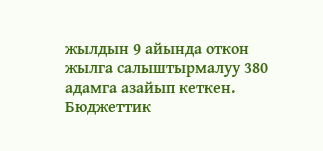жылдын 9 айында откон жылга салыштырмалуу 380 адамга азайып кеткен.
Бюджеттик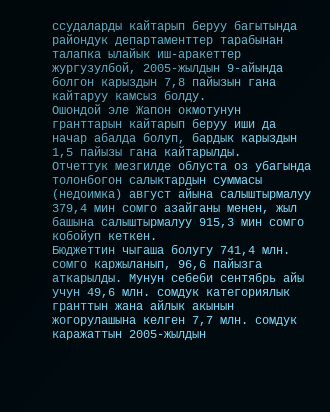ссудаларды кайтарып беруу багытында райондук департаменттер тарабынан талапка ылайык иш-аракеттер жургузулбой, 2005-жылдын 9-айында болгон карыздын 7,8 пайызын гана кайтаруу камсыз болду.
Ошондой эле Жапон окмотунун гранттарын кайтарып беруу иши да начар абалда болуп, бардык карыздын 1,5 пайызы гана кайтарылды.
Отчеттук мезгилде облуста оз убагында толонбогон салыктардын суммасы (недоимка) август айына салыштырмалуу 379,4 мин сомго азайганы менен, жыл башына салыштырмалуу 915,3 мин сомго кобойуп кеткен.
Бюджеттин чыгаша болугу 741,4 млн. сомго каржыланып, 96,6 пайызга аткарылды. Мунун себеби сентябрь айы учун 49,6 млн. сомдук категориялык гранттын жана айлык акынын жогорулашына келген 7,7 млн. сомдук каражаттын 2005-жылдын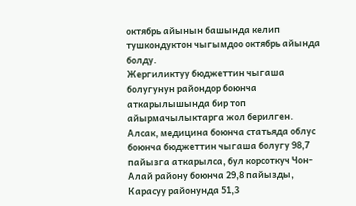октябрь айынын башында келип тушкондуктон чыгымдоо октябрь айында болду.
Жергиликтуу бюджеттин чыгаша болугунун райондор боюнча аткарылышында бир топ айырмачылыктарга жол берилген. Алсак, медицина боюнча статьяда облус боюнча бюджеттин чыгаша болугу 98,7 пайызга аткарылса, бул корсоткуч Чон-Алай району боюнча 29,8 пайызды, Карасуу районунда 51,3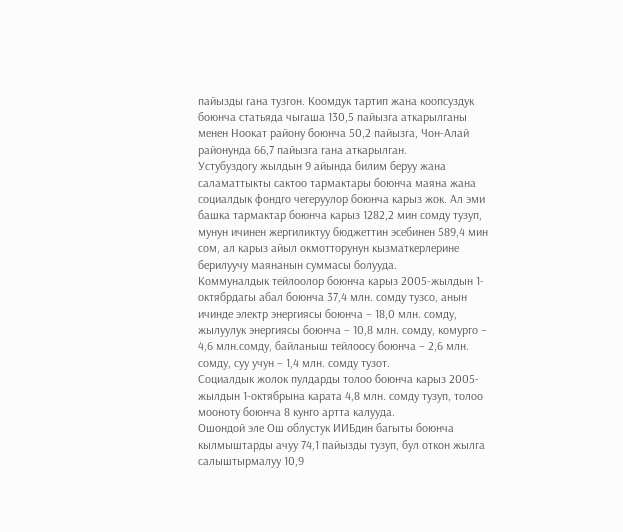пайызды гана тузгон. Коомдук тартип жана коопсуздук боюнча статьяда чыгаша 130,5 пайызга аткарылганы менен Ноокат району боюнча 50,2 пайызга, Чон-Алай районунда 66,7 пайызга гана аткарылган.
Устубуздогу жылдын 9 айында билим беруу жана саламаттыкты сактоо тармактары боюнча маяна жана социалдык фондго чегеруулор боюнча карыз жок. Ал эми башка тармактар боюнча карыз 1282,2 мин сомду тузуп, мунун ичинен жергиликтуу бюджеттин эсебинен 589,4 мин сом, ал карыз айыл окмотторунун кызматкерлерине берилуучу маянанын суммасы болууда.
Коммуналдык тейлоолор боюнча карыз 2005-жылдын 1-октябрдагы абал боюнча 37,4 млн. сомду тузсо, анын ичинде электр энергиясы боюнча – 18,0 млн. сомду, жылуулук энергиясы боюнча – 10,8 млн. сомду, комурго – 4,6 млн.сомду, байланыш тейлоосу боюнча – 2,6 млн. сомду, суу учун – 1,4 млн. сомду тузот.
Социалдык жолок пулдарды толоо боюнча карыз 2005-жылдын 1-октябрына карата 4,8 млн. сомду тузуп, толоо мооноту боюнча 8 кунго артта калууда.
Ошондой эле Ош облустук ИИБдин багыты боюнча кылмыштарды ачуу 74,1 пайызды тузуп, бул откон жылга салыштырмалуу 10,9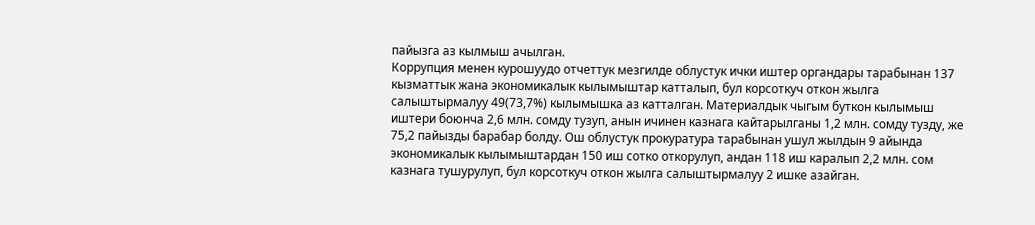пайызга аз кылмыш ачылган.
Коррупция менен курошуудо отчеттук мезгилде облустук ички иштер органдары тарабынан 137 кызматтык жана экономикалык кылымыштар катталып, бул корсоткуч откон жылга салыштырмалуу 49(73,7%) кылымышка аз катталган. Материалдык чыгым буткон кылымыш иштери боюнча 2,6 млн. сомду тузуп, анын ичинен казнага кайтарылганы 1,2 млн. сомду тузду, же 75,2 пайызды барабар болду. Ош облустук прокуратура тарабынан ушул жылдын 9 айында экономикалык кылымыштардан 150 иш сотко откорулуп, андан 118 иш каралып 2,2 млн. сом казнага тушурулуп, бул корсоткуч откон жылга салыштырмалуу 2 ишке азайган.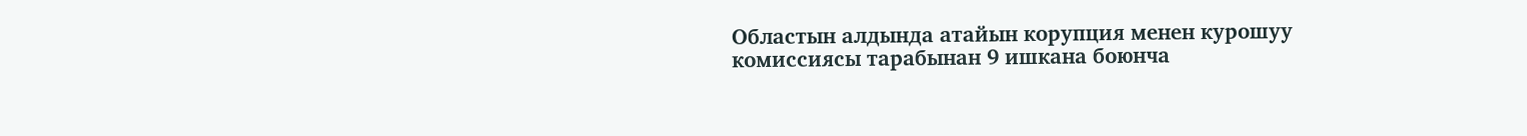Областын алдында атайын корупция менен курошуу комиссиясы тарабынан 9 ишкана боюнча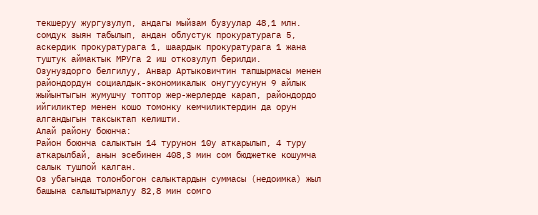текшеруу жургузулуп, андагы мыйзам бузуулар 48,1 млн. сомдук зыян табылып, андан облустук прокуратурага 5, аскердик прокуратурага 1, шаардык прокуратурага 1 жана туштук аймактык МРУга 2 иш откозулуп берилди.
Озунуздорго белгилуу, Анвар Артыковичтин тапшырмасы менен райондордун социалдык-экономикалык онугуусунун 9 айлык жыйынтыгын жумушчу топтор жер-жерлерде карап, райондордо ийгиликтер менен кошо томонку кемчиликтердин да орун алгандыгын таксыктап келишти.
Алай району боюнча:
Район боюнча салыктын 14 турунон 10у аткарылып, 4 туру аткарылбай, анын эсебинен 408,3 мин сом бюджетке кошумча салык тушпой калган.
Оз убагында толонбогон салыктардын суммасы (недоимка) жыл башына салыштырмалуу 82,8 мин сомго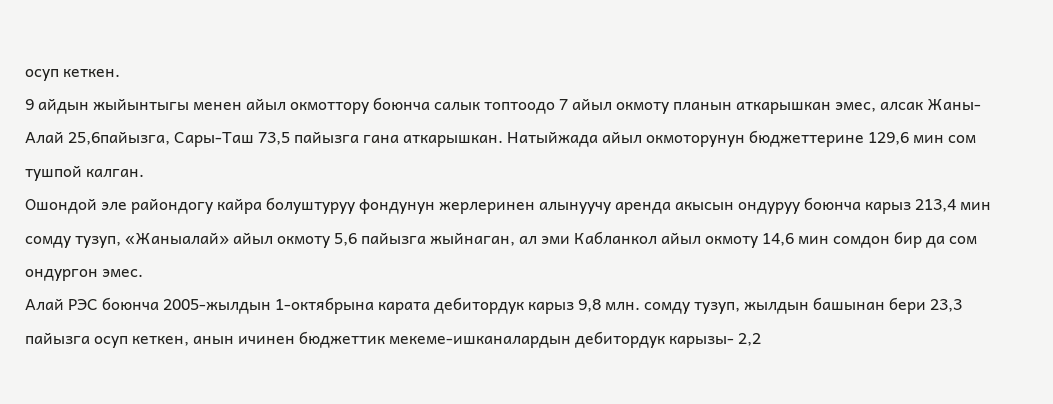осуп кеткен.
9 айдын жыйынтыгы менен айыл окмоттору боюнча салык топтоодо 7 айыл окмоту планын аткарышкан эмес, алсак Жаны-Алай 25,6пайызга, Сары-Таш 73,5 пайызга гана аткарышкан. Натыйжада айыл окмоторунун бюджеттерине 129,6 мин сом тушпой калган.
Ошондой эле райондогу кайра болуштуруу фондунун жерлеринен алынуучу аренда акысын ондуруу боюнча карыз 213,4 мин сомду тузуп, «Жаныалай» айыл окмоту 5,6 пайызга жыйнаган, ал эми Кабланкол айыл окмоту 14,6 мин сомдон бир да сом ондургон эмес.
Алай РЭС боюнча 2005-жылдын 1-октябрына карата дебитордук карыз 9,8 млн. сомду тузуп, жылдын башынан бери 23,3 пайызга осуп кеткен, анын ичинен бюджеттик мекеме-ишканалардын дебитордук карызы- 2,2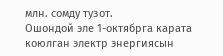млн. сомду тузот.
Ошондой эле 1-октябрга карата коюлган электр энергиясын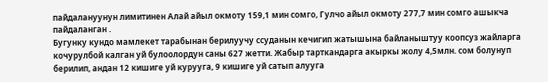пайдалануунун лимитинен Алай айыл окмоту 159,1 мин сомго, Гулчо айыл окмоту 277,7 мин сомго ашыкча пайдаланган .
Бугунку кундо мамлекет тарабынан берилуучу ссуданын кечигип жатышына байланыштуу коопсуз жайларга кочурулбой калган уй булоолордун саны 627 жетти. Жабыр тарткандарга акыркы жолу 4,5млн. сом болунуп берилип, андан 12 кишиге уй курууга, 9 кишиге уй сатып алууга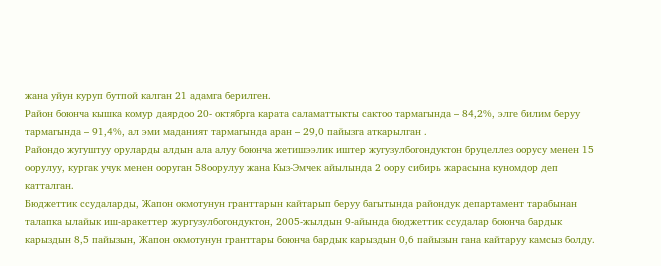жана уйун куруп бутпой калган 21 адамга берилген.
Район боюнча кышка комур даярдоо 20- октябрга карата саламаттыкты сактоо тармагында – 84,2%, элге билим беруу тармагында – 91,4%, ал эми маданият тармагында аран – 29,0 пайызга аткарылган .
Райондо жугуштуу оруларды алдын ала алуу боюнча жетишээлик иштер жугузулбогондуктон бруцеллез оорусу менен 15 оорулуу, кургак учук менен ооруган 58оорулуу жана Кыз-Эмчек айылында 2 оору сибирь жарасына куномдор деп катталган.
Бюджеттик ссудаларды, Жапон окмотунун гранттарын кайтарып беруу багытында райондук департамент тарабынан талапка ылайык иш-аракеттер жургузулбогондуктон, 2005-жылдын 9-айында бюджеттик ссудалар боюнча бардык карыздын 8,5 пайызын, Жапон окмотунун гранттары боюнча бардык карыздын 0,6 пайызын гана кайтаруу камсыз болду.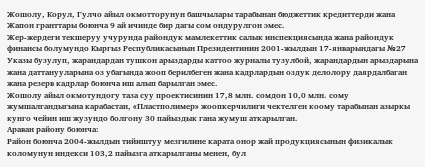Жошолу, Корул, Гулчо айыл окмотторунун башчылары тарабынан бюджеттик кредиттерди жана Жапон гранттары боюнча 9 ай ичинде бир дагы сом ондурулгон эмес.
Жер-жердеги текшеруу учурунда райондук мамлекеттик салык инспекциясында жана райондук финансы болумундо Кыргыз Республикасынын Президентинин 2001-жылдын 17-январындагы №27 Указы бузулуп, жарандардан тушкон арыздарды каттоо журналы тузулбой, жарандардын арыздарына жана даттанууларына оз убагында жооп берилбеген жана кадрлардын оздук делолору даярдалбаган жана резерв кадрлар боюнча иш алып барылган эмес.
Жошолу айыл окмотундогу таза суу проектисинин 17,8 млн. сомдон 10,0 млн. сому жумшалгандыгына карабастан, «Пластполимер» жоопкерчилиги чектелген коому тарабынан азыркы кунго чейин иш жузундо болгону 30 пайыздык гана жумуш аткарылган.
Араван району боюнча:
Район боюнча 2004-жылдын тийиштуу мезгилине карата онор жай продукциясынын физикалык коломунун индекси 103,2 пайызга аткарылганы менен, бул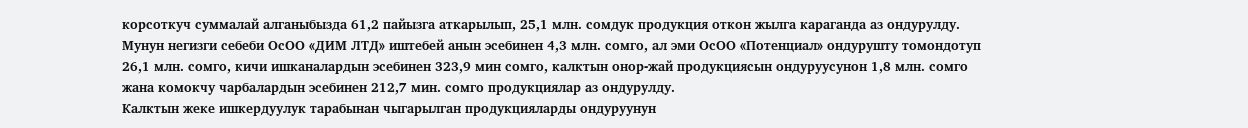корсоткуч суммалай алганыбызда 61,2 пайызга аткарылып, 25,1 млн. сомдук продукция откон жылга караганда аз ондурулду. Мунун негизги себеби ОсОО «ДИМ ЛТД» иштебей анын эсебинен 4,3 млн. сомго, ал эми ОсОО «Потенциал» ондурушту томондотуп 26,1 млн. сомго, кичи ишканалардын эсебинен 323,9 мин сомго, калктын онор-жай продукциясын ондуруусунон 1,8 млн. сомго жана комокчу чарбалардын эсебинен 212,7 мин. сомго продукциялар аз ондурулду.
Калктын жеке ишкердуулук тарабынан чыгарылган продукцияларды ондуруунун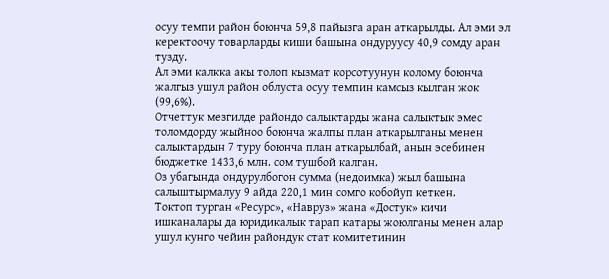осуу темпи район боюнча 59,8 пайызга аран аткарылды. Ал эми эл керектоочу товарларды киши башына ондуруусу 40,9 сомду аран тузду.
Ал эми калкка акы толоп кызмат корсотуунун колому боюнча жалгыз ушул район облуста осуу темпин камсыз кылган жок (99,6%).
Отчеттук мезгилде райондо салыктарды жана салыктык эмес толомдорду жыйноо боюнча жалпы план аткарылганы менен салыктардын 7 туру боюнча план аткарылбай, анын эсебинен бюджетке 1433,6 млн. сом тушбой калган.
Оз убагында ондурулбогон сумма (недоимка) жыл башына салыштырмалуу 9 айда 220,1 мин сомго кобойуп кеткен.
Токтоп турган «Ресурс», «Навруз» жана «Достук» кичи ишканалары да юридикалык тарап катары жоюлганы менен алар ушул кунго чейин райондук стат комитетинин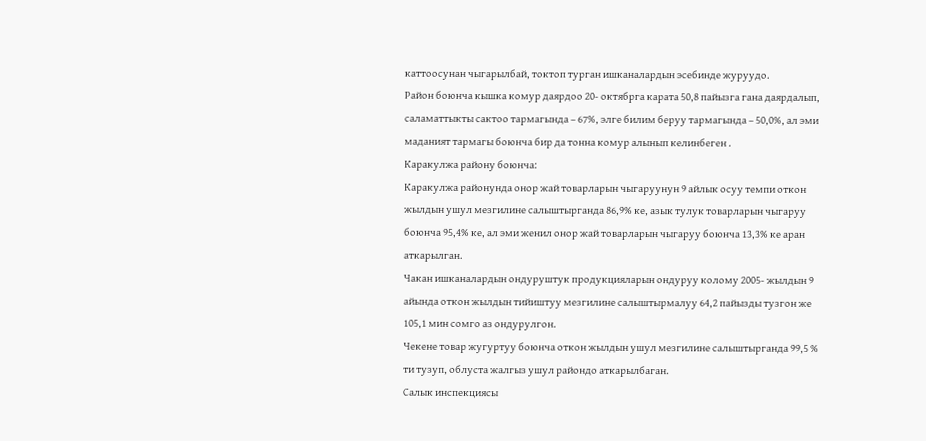каттоосунан чыгарылбай, токтоп турган ишканалардын эсебинде журуудо.
Район боюнча кышка комур даярдоо 20- октябрга карата 50,8 пайызга гана даярдалып, саламаттыкты сактоо тармагында – 67%, элге билим беруу тармагында – 50,0%, ал эми маданият тармагы боюнча бир да тонна комур алынып келинбеген .
Каракулжа району боюнча:
Каракулжа районунда онор жай товарларын чыгаруунун 9 айлык осуу темпи откон жылдын ушул мезгилине салыштырганда 86,9% ке, азык тулук товарларын чыгаруу боюнча 95,4% ке, ал эми женил онор жай товарларын чыгаруу боюнча 13,3% ке аран аткарылган.
Чакан ишканалардын ондуруштук продукцияларын ондуруу колому 2005- жылдын 9 айында откон жылдын тийиштуу мезгилине салыштырмалуу 64,2 пайызды тузгон же 105,1 мин сомго аз ондурулгон.
Чекене товар жугуртуу боюнча откон жылдын ушул мезгилине салыштырганда 99,5 % ти тузуп, облуста жалгыз ушул райондо аткарылбаган.
Салык инспекциясы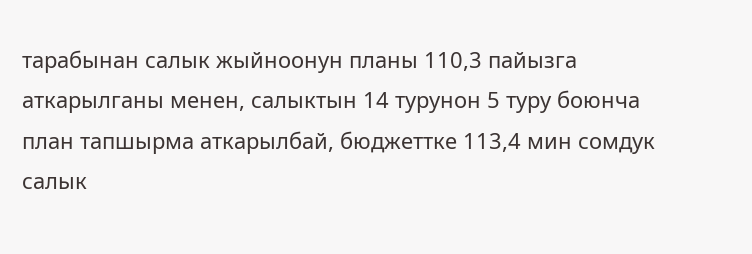тарабынан салык жыйноонун планы 110,3 пайызга аткарылганы менен, салыктын 14 турунон 5 туру боюнча план тапшырма аткарылбай, бюджеттке 113,4 мин сомдук салык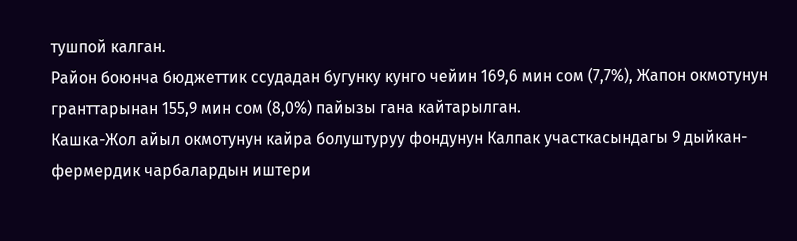тушпой калган.
Район боюнча бюджеттик ссудадан бугунку кунго чейин 169,6 мин сом (7,7%), Жапон окмотунун гранттарынан 155,9 мин сом (8,0%) пайызы гана кайтарылган.
Кашка-Жол айыл окмотунун кайра болуштуруу фондунун Калпак участкасындагы 9 дыйкан-фермердик чарбалардын иштери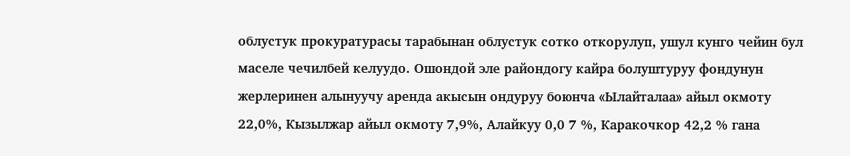облустук прокуратурасы тарабынан облустук сотко откорулуп, ушул кунго чейин бул маселе чечилбей келуудо. Ошондой эле райондогу кайра болуштуруу фондунун жерлеринен алынуучу аренда акысын ондуруу боюнча «Ылайталаа» айыл окмоту 22,0%, Кызылжар айыл окмоту 7,9%, Алайкуу 0,0 7 %, Каракочкор 42,2 % гана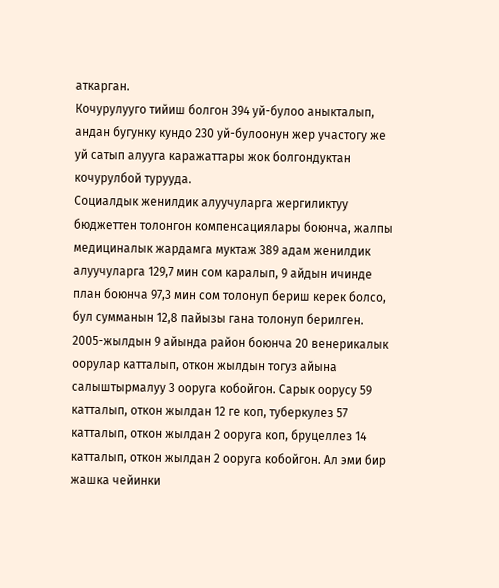аткарган.
Кочурулууго тийиш болгон 394 уй-булоо аныкталып, андан бугунку кундо 230 уй-булоонун жер участогу же уй сатып алууга каражаттары жок болгондуктан кочурулбой турууда.
Социалдык женилдик алуучуларга жергиликтуу бюджеттен толонгон компенсациялары боюнча, жалпы медициналык жардамга муктаж 389 адам женилдик алуучуларга 129,7 мин сом каралып, 9 айдын ичинде план боюнча 97,3 мин сом толонуп бериш керек болсо, бул сумманын 12,8 пайызы гана толонуп берилген.
2005-жылдын 9 айында район боюнча 20 венерикалык оорулар катталып, откон жылдын тогуз айына салыштырмалуу 3 ооруга кобойгон. Сарык оорусу 59 катталып, откон жылдан 12 ге коп, туберкулез 57 катталып, откон жылдан 2 ооруга коп, бруцеллез 14 катталып, откон жылдан 2 ооруга кобойгон. Ал эми бир жашка чейинки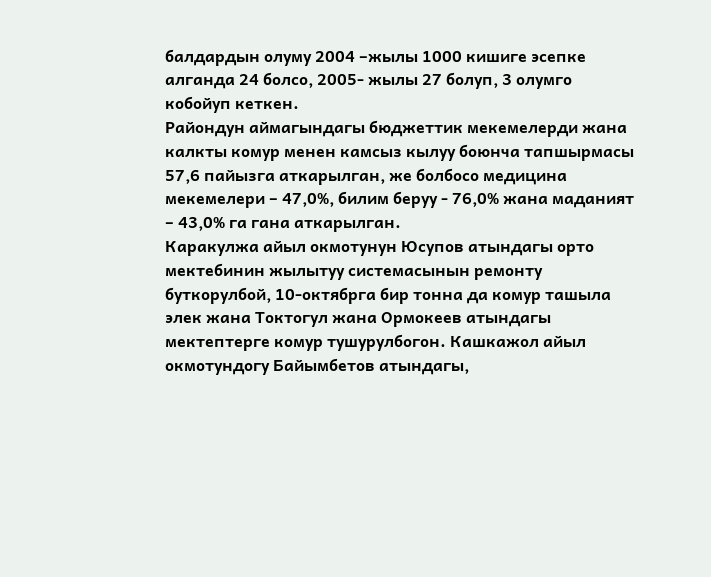балдардын олуму 2004 –жылы 1000 кишиге эсепке алганда 24 болсо, 2005- жылы 27 болуп, 3 олумго кобойуп кеткен.
Райондун аймагындагы бюджеттик мекемелерди жана калкты комур менен камсыз кылуу боюнча тапшырмасы 57,6 пайызга аткарылган, же болбосо медицина мекемелери – 47,0%, билим беруу - 76,0% жана маданият – 43,0% га гана аткарылган.
Каракулжа айыл окмотунун Юсупов атындагы орто мектебинин жылытуу системасынын ремонту буткорулбой, 10-октябрга бир тонна да комур ташыла элек жана Токтогул жана Ормокеев атындагы мектептерге комур тушурулбогон. Кашкажол айыл окмотундогу Байымбетов атындагы,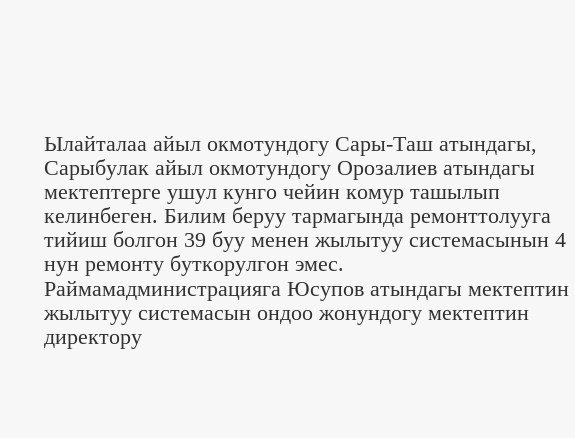Ылайталаа айыл окмотундогу Сары-Таш атындагы, Сарыбулак айыл окмотундогу Орозалиев атындагы мектептерге ушул кунго чейин комур ташылып келинбеген. Билим беруу тармагында ремонттолууга тийиш болгон 39 буу менен жылытуу системасынын 4 нун ремонту буткорулгон эмес.
Раймамадминистрацияга Юсупов атындагы мектептин жылытуу системасын ондоо жонундогу мектептин директору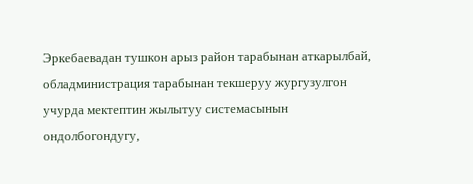Эркебаевадан тушкон арыз район тарабынан аткарылбай, обладминистрация тарабынан текшеруу жургузулгон учурда мектептин жылытуу системасынын ондолбогондугу,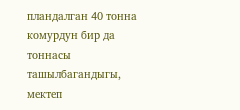пландалган 40 тонна комурдун бир да тоннасы ташылбагандыгы, мектеп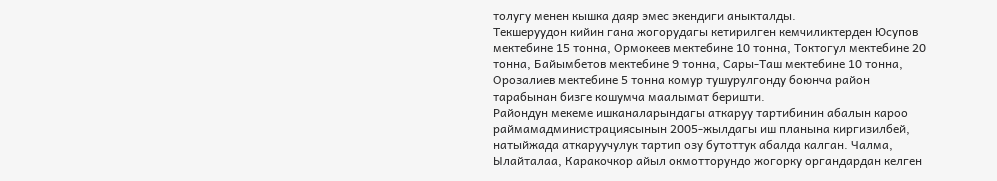толугу менен кышка даяр эмес экендиги аныкталды.
Текшеруудон кийин гана жогорудагы кетирилген кемчиликтерден Юсупов мектебине 15 тонна, Ормокеев мектебине 10 тонна, Токтогул мектебине 20 тонна, Байымбетов мектебине 9 тонна, Сары-Таш мектебине 10 тонна, Орозалиев мектебине 5 тонна комур тушурулгонду боюнча район тарабынан бизге кошумча маалымат беришти.
Райондун мекеме ишканаларындагы аткаруу тартибинин абалын кароо раймамадминистрациясынын 2005-жылдагы иш планына киргизилбей, натыйжада аткаруучулук тартип озу бутоттук абалда калган. Чалма, Ылайталаа, Каракочкор айыл окмотторундо жогорку органдардан келген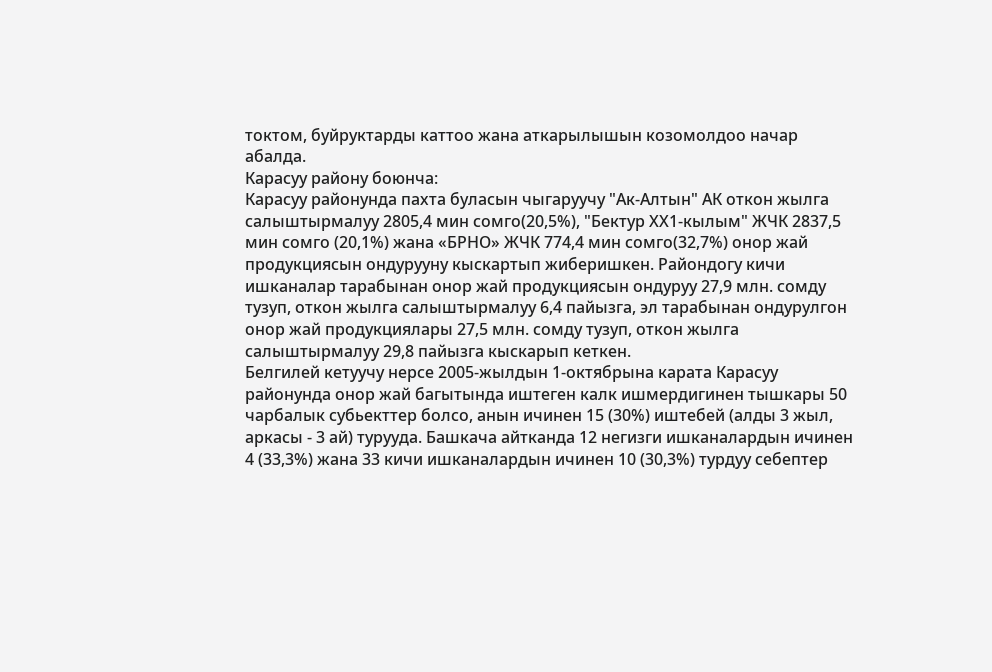токтом, буйруктарды каттоо жана аткарылышын козомолдоо начар абалда.
Карасуу району боюнча:
Карасуу районунда пахта буласын чыгаруучу "Ак-Алтын" АК откон жылга салыштырмалуу 2805,4 мин сомго(20,5%), "Бектур ХХ1-кылым" ЖЧК 2837,5 мин сомго (20,1%) жана «БРНО» ЖЧК 774,4 мин сомго(32,7%) онор жай продукциясын ондурууну кыскартып жиберишкен. Райондогу кичи ишканалар тарабынан онор жай продукциясын ондуруу 27,9 млн. сомду тузуп, откон жылга салыштырмалуу 6,4 пайызга, эл тарабынан ондурулгон онор жай продукциялары 27,5 млн. сомду тузуп, откон жылга салыштырмалуу 29,8 пайызга кыскарып кеткен.
Белгилей кетуучу нерсе 2005-жылдын 1-октябрына карата Карасуу районунда онор жай багытында иштеген калк ишмердигинен тышкары 50 чарбалык субьекттер болсо, анын ичинен 15 (30%) иштебей (алды 3 жыл, аркасы - 3 ай) турууда. Башкача айтканда 12 негизги ишканалардын ичинен 4 (33,3%) жана 33 кичи ишканалардын ичинен 10 (30,3%) турдуу себептер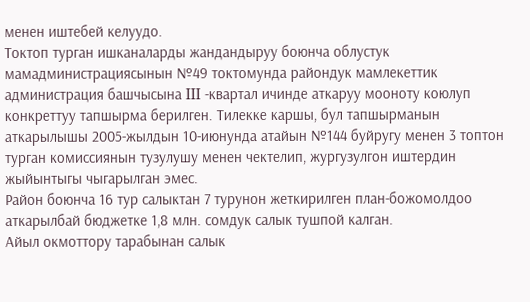менен иштебей келуудо.
Токтоп турган ишканаларды жандандыруу боюнча облустук мамадминистрациясынын №49 токтомунда райондук мамлекеттик администрация башчысына III -квартал ичинде аткаруу мооноту коюлуп конкреттуу тапшырма берилген. Тилекке каршы, бул тапшырманын аткарылышы 2005-жылдын 10-июнунда атайын №144 буйругу менен 3 топтон турган комиссиянын тузулушу менен чектелип, жургузулгон иштердин жыйынтыгы чыгарылган эмес.
Район боюнча 16 тур салыктан 7 турунон жеткирилген план-божомолдоо аткарылбай бюджетке 1,8 млн. сомдук салык тушпой калган.
Айыл окмоттору тарабынан салык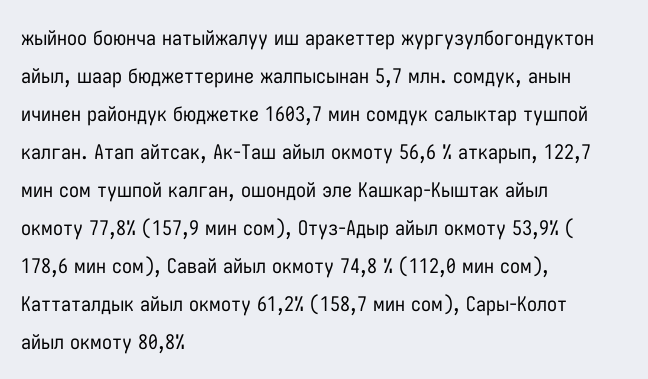жыйноо боюнча натыйжалуу иш аракеттер жургузулбогондуктон айыл, шаар бюджеттерине жалпысынан 5,7 млн. сомдук, анын ичинен райондук бюджетке 1603,7 мин сомдук салыктар тушпой калган. Атап айтсак, Ак-Таш айыл окмоту 56,6 % аткарып, 122,7 мин сом тушпой калган, ошондой эле Кашкар-Кыштак айыл окмоту 77,8% (157,9 мин сом), Отуз-Адыр айыл окмоту 53,9% ( 178,6 мин сом), Савай айыл окмоту 74,8 % (112,0 мин сом), Каттаталдык айыл окмоту 61,2% (158,7 мин сом), Сары-Колот айыл окмоту 80,8%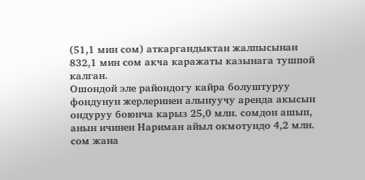(51,1 мин сом) аткаргандыктан жалпысынан 832,1 мин сом акча каражаты казынага тушпой калган.
Ошондой эле райондогу кайра болуштуруу фондунун жерлеринен алынуучу аренда акысын ондуруу боюнча карыз 25,0 млн. сомдон ашып, анын ичинен Нариман айыл окмотундо 4,2 млн. сом жана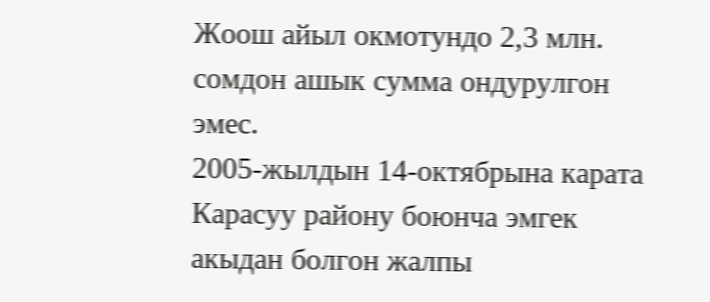Жоош айыл окмотундо 2,3 млн. сомдон ашык сумма ондурулгон эмес.
2005-жылдын 14-октябрына карата Карасуу району боюнча эмгек акыдан болгон жалпы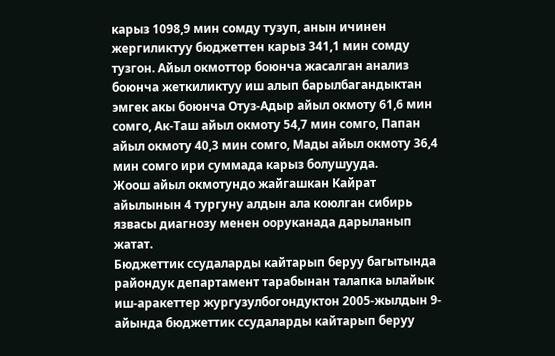карыз 1098,9 мин сомду тузуп, анын ичинен жергиликтуу бюджеттен карыз 341,1 мин сомду тузгон. Айыл окмоттор боюнча жасалган анализ боюнча жеткиликтуу иш алып барылбагандыктан эмгек акы боюнча Отуз-Адыр айыл окмоту 61,6 мин сомго, Ак-Таш айыл окмоту 54,7 мин сомго, Папан айыл окмоту 40,3 мин сомго, Мады айыл окмоту 36,4 мин сомго ири суммада карыз болушууда.
Жоош айыл окмотундо жайгашкан Кайрат айылынын 4 тургуну алдын ала коюлган сибирь язвасы диагнозу менен ооруканада дарыланып жатат.
Бюджеттик ссудаларды кайтарып беруу багытында райондук департамент тарабынан талапка ылайык иш-аракеттер жургузулбогондуктон 2005-жылдын 9-айында бюджеттик ссудаларды кайтарып беруу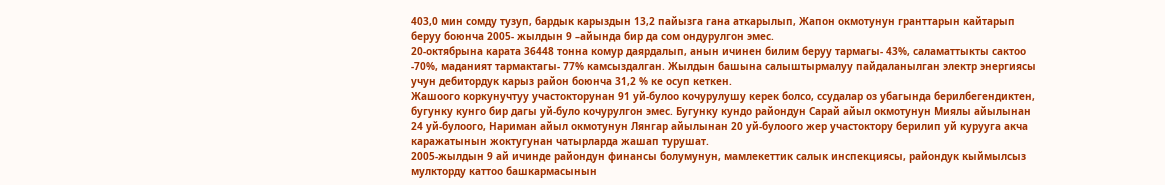403,0 мин сомду тузуп, бардык карыздын 13,2 пайызга гана аткарылып, Жапон окмотунун гранттарын кайтарып беруу боюнча 2005- жылдын 9 –айында бир да сом ондурулгон эмес.
20-октябрына карата 36448 тонна комур даярдалып, анын ичинен билим беруу тармагы- 43%, саламаттыкты сактоо -70%, маданият тармактагы- 77% камсыздалган. Жылдын башына салыштырмалуу пайдаланылган электр энергиясы учун дебитордук карыз район боюнча 31,2 % ке осуп кеткен.
Жашоого коркунучтуу участокторунан 91 уй-булоо кочурулушу керек болсо, ссудалар оз убагында берилбегендиктен, бугунку кунго бир дагы уй-було кочурулгон эмес. Бугунку кундо райондун Сарай айыл окмотунун Миялы айылынан 24 уй-булоого, Нариман айыл окмотунун Лянгар айылынан 20 уй-булоого жер участоктору берилип уй курууга акча каражатынын жоктугунан чатырларда жашап турушат.
2005-жылдын 9 ай ичинде райондун финансы болумунун, мамлекеттик салык инспекциясы, райондук кыймылсыз мулкторду каттоо башкармасынын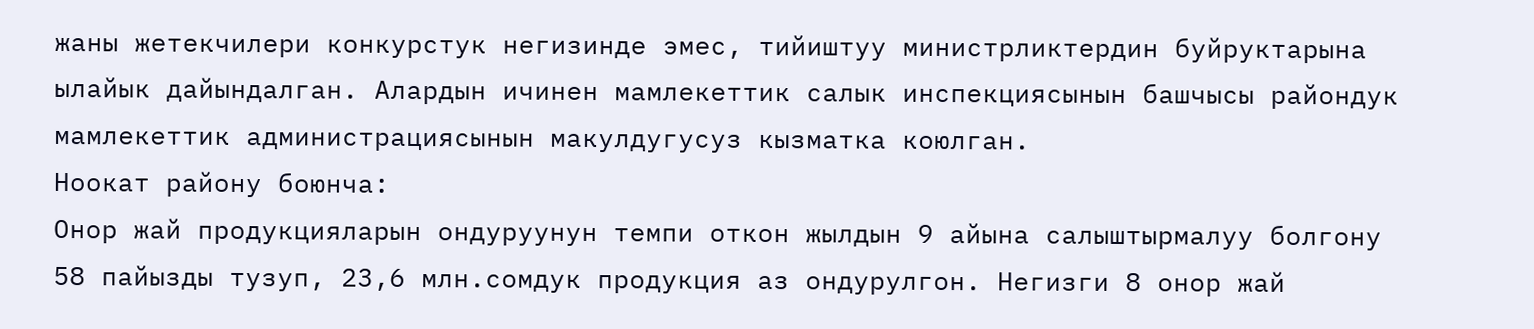жаны жетекчилери конкурстук негизинде эмес, тийиштуу министрликтердин буйруктарына ылайык дайындалган. Алардын ичинен мамлекеттик салык инспекциясынын башчысы райондук мамлекеттик администрациясынын макулдугусуз кызматка коюлган.
Ноокат району боюнча:
Онор жай продукцияларын ондуруунун темпи откон жылдын 9 айына салыштырмалуу болгону 58 пайызды тузуп, 23,6 млн.сомдук продукция аз ондурулгон. Негизги 8 онор жай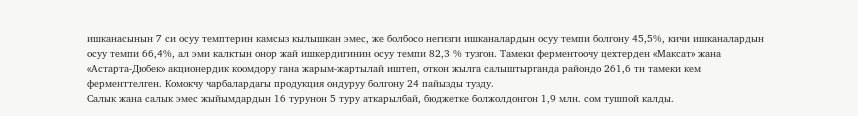ишканасынын 7 си осуу темптерин камсыз кылышкан эмес, же болбосо негизги ишканалардын осуу темпи болгону 45,5%, кичи ишканалардын осуу темпи 66,4%, ал эми калктын онор жай ишкердигинин осуу темпи 82,3 % тузгон. Тамеки ферментоочу цехтерден «Максат» жана «Астарта-Дюбек» акционердик коомдору гана жарым-жартылай иштеп, откон жылга салыштырганда райондо 261,6 тн тамеки кем ферменттелген. Комокчу чарбалардагы продукция ондуруу болгону 24 пайызды тузду.
Салык жана салык эмес жыйымдардын 16 турунон 5 туру аткарылбай, бюджетке болжолдонгон 1,9 млн. сом тушпой калды.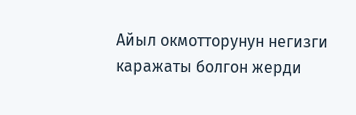Айыл окмотторунун негизги каражаты болгон жерди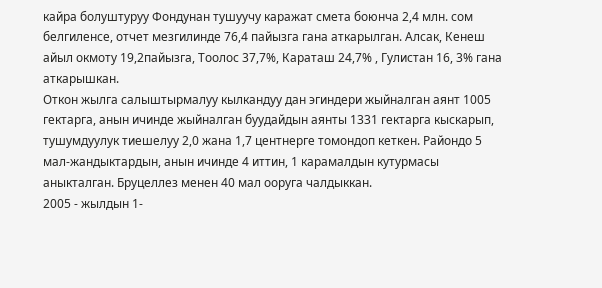кайра болуштуруу Фондунан тушуучу каражат смета боюнча 2,4 млн. сом белгиленсе, отчет мезгилинде 76,4 пайызга гана аткарылган. Алсак, Кенеш айыл окмоту 19,2пайызга, Тоолос 37,7%, Караташ 24,7% , Гулистан 16, 3% гана аткарышкан.
Откон жылга салыштырмалуу кылкандуу дан эгиндери жыйналган аянт 1005 гектарга, анын ичинде жыйналган буудайдын аянты 1331 гектарга кыскарып, тушумдуулук тиешелуу 2,0 жана 1,7 центнерге томондоп кеткен. Райондо 5 мал-жандыктардын, анын ичинде 4 иттин, 1 карамалдын кутурмасы аныкталган. Бруцеллез менен 40 мал ооруга чалдыккан.
2005 - жылдын 1-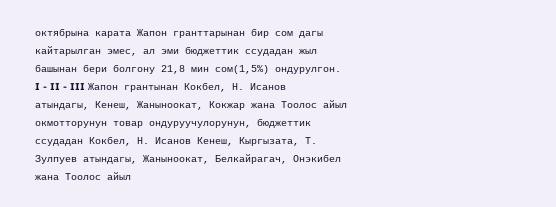октябрына карата Жапон гранттарынан бир сом дагы кайтарылган эмес, ал эми бюджеттик ссудадан жыл башынан бери болгону 21,8 мин сом(1,5%) ондурулгон.
I - II - III Жапон грантынан Кокбел, Н. Исанов атындагы, Кенеш, Жаныноокат, Кокжар жана Тоолос айыл окмотторунун товар ондуруучулорунун, бюджеттик ссудадан Кокбел, Н. Исанов Кенеш, Кыргызата, Т. Зулпуев атындагы, Жаныноокат, Белкайрагач, Онэкибел жана Тоолос айыл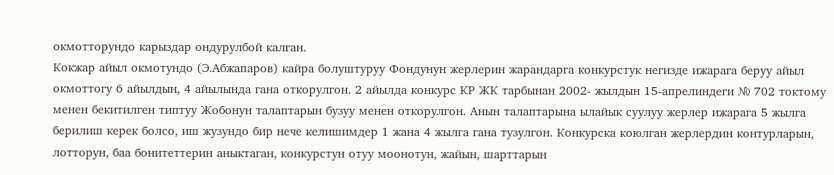окмотторундо карыздар ондурулбой калган.
Кокжар айыл окмотундо (Э.Абжапаров) кайра болуштуруу Фондунун жерлерин жарандарга конкурстук негизде ижарага беруу айыл окмоттогу 6 айылдын, 4 айылында гана откорулгон. 2 айылда конкурс КР ЖК тарбынан 2002- жылдын 15-апрелиндеги № 702 токтому менен бекитилген типтуу Жобонун талаптарын бузуу менен откорулгон. Анын талаптарына ылайык суулуу жерлер ижарага 5 жылга берилиш керек болсо, иш жузундо бир нече келишимдер 1 жана 4 жылга гана тузулгон. Конкурска коюлган жерлердин контурларын, лотторун, баа бонитеттерин аныктаган, конкурстун отуу моонотун, жайын, шарттарын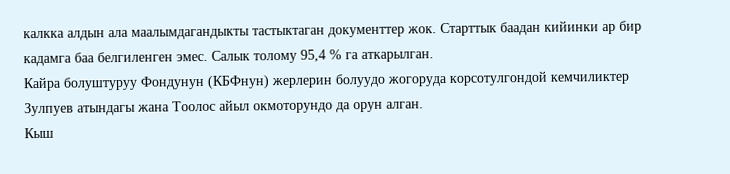калкка алдын ала маалымдагандыкты тастыктаган документтер жок. Старттык баадан кийинки ар бир кадамга баа белгиленген эмес. Салык толому 95,4 % га аткарылган.
Кайра болуштуруу Фондунун (КБФнун) жерлерин болуудо жогоруда корсотулгондой кемчиликтер Зулпуев атындагы жана Тоолос айыл окмоторундо да орун алган.
Кыш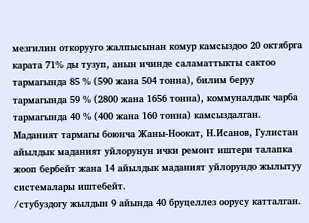мезгилин откорууго жалпысынан комур камсыздоо 20 октябрга карата 71% ды тузуп, анын ичинде саламаттыкты сактоо тармагында 85 % (590 жана 504 тонна), билим беруу тармагында 59 % (2800 жана 1656 тонна), коммуналдык чарба тармагында 40 % (400 жана 160 тонна) камсыздалган.
Маданият тармагы боюнча Жаны-Ноокат, Н.Исанов, Гулистан айылдык маданият уйлорунун ички ремонт иштери талапка жооп бербейт жана 14 айылдык маданият уйлорундо жылытуу системалары иштебейт.
/стубуздогу жылдын 9 айында 40 бруцеллез оорусу катталган.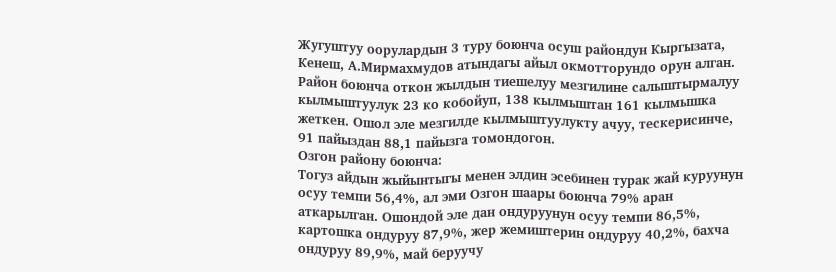Жугуштуу оорулардын 3 туру боюнча осуш райондун Кыргызата, Кенеш, А.Мирмахмудов атындагы айыл окмотторундо орун алган.
Район боюнча откон жылдын тиешелуу мезгилине салыштырмалуу кылмыштуулук 23 ко кобойуп, 138 кылмыштан 161 кылмышка жеткен. Ошол эле мезгилде кылмыштуулукту ачуу, тескерисинче, 91 пайыздан 88,1 пайызга томондогон.
Озгон району боюнча:
Тогуз айдын жыйынтыгы менен элдин эсебинен турак жай куруунун осуу темпи 56,4%, ал эми Озгон шаары боюнча 79% аран аткарылган. Ошондой эле дан ондуруунун осуу темпи 86,5%, картошка ондуруу 87,9%, жер жемиштерин ондуруу 40,2%, бахча ондуруу 89,9%, май беруучу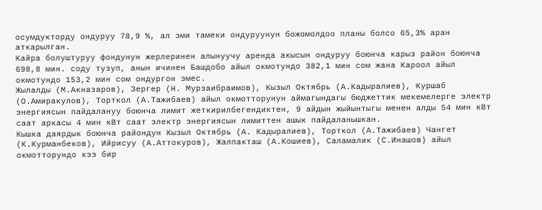осумдукторду ондуруу 78,9 %, ал эми тамеки ондуруунун божомолдоо планы болсо 65,3% аран аткарылган.
Кайра болуштуруу фондунун жерлеринен алынуучу аренда акысын ондуруу боюнча карыз район боюнча 698,8 мин. соду тузуп, анын ичинен Башдобо айыл окмотундо 382,1 мин сом жана Кароол айыл окмотундо 153,2 мин сом ондургон эмес.
Жылалды (М.Акназаров), Зергер (Н. Мурзаибраимов), Кызыл Октябрь (А.Кадыралиев), Куршаб (О.Амиракулов), Торткол (А.Тажибаев) айыл окмотторунун аймагындагы бюджеттик мекемелерге электр энергиясын пайдалануу боюнча лимит жеткирилбегендиктен, 9 айдын жыйынтыгы менен алды 54 мин кВт саат аркасы 4 мин кВт саат электр энергиясын лимиттен ашык пайдаланышкан.
Кышка даярдык боюнча райондун Кызыл Октябрь (А. Кадыралиев), Торткол (А.Тажибаев) Чангет (К.Курманбеков), Ийрисуу (А.Аттокуров), Жалпакташ (А.Кошиев), Саламалик (С.Инашов) айыл окмотторундо кээ бир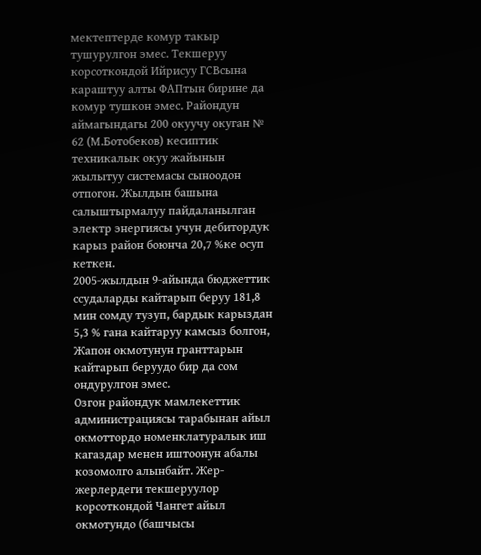мектептерде комур такыр тушурулгон эмес. Текшеруу корсоткондой Ийрисуу ГСВсына караштуу алты ФАПтын бирине да комур тушкон эмес. Райондун аймагындагы 200 окуучу окуган № 62 (М.Ботобеков) кесиптик техникалык окуу жайынын жылытуу системасы сыноодон отпогон. Жылдын башына салыштырмалуу пайдаланылган электр энергиясы учун дебитордук карыз район боюнча 20,7 %ке осуп кеткен.
2005-жылдын 9-айында бюджеттик ссудаларды кайтарып беруу 181,8 мин сомду тузуп, бардык карыздан 5,3 % гана кайтаруу камсыз болгон, Жапон окмотунун гранттарын кайтарып беруудо бир да сом ондурулгон эмес.
Озгон райондук мамлекеттик администрациясы тарабынан айыл окмоттордо номенклатуралык иш кагаздар менен иштоонун абалы козомолго алынбайт. Жер-жерлердеги текшеруулор корсоткондой Чангет айыл окмотундо (башчысы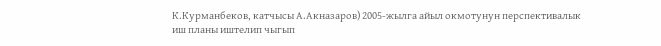К.Курманбеков, катчысы А.Акназаров) 2005-жылга айыл окмотунун перспективалык иш планы иштелип чыгып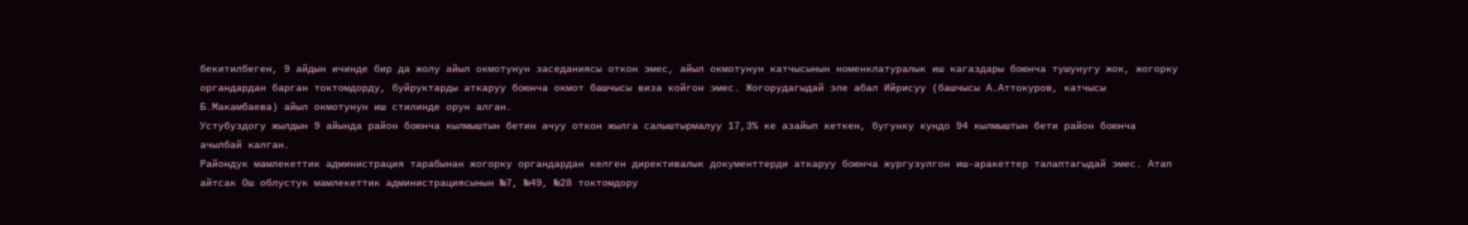бекитилбеген, 9 айдын ичинде бир да жолу айыл окмотунун заседаниясы откон эмес, айыл окмотунун катчысынын номенклатуралык иш кагаздары боюнча тушунугу жок, жогорку органдардан барган токтомдорду, буйруктарды аткаруу боюнча окмот башчысы виза койгон эмес. Жогорудагыдай эле абал Ийрисуу (башчысы А.Аттокуров, катчысы Б.Макамбаева) айыл окмотунун иш стилинде орун алган.
Устубуздогу жылдын 9 айында район боюнча кылмыштын бетин ачуу откон жылга салыштырмалуу 17,3% ке азайып кеткен, бугунку кундо 94 кылмыштын бети район боюнча ачылбай калган.
Райондук мамлекеттик администрация тарабынан жогорку органдардан келген директивалык документтерди аткаруу боюнча жургузулгон иш-аракеттер талаптагыдай эмес. Атап айтсак Ош облустук мамлекеттик администрациясынын №7, №49, №28 токтомдору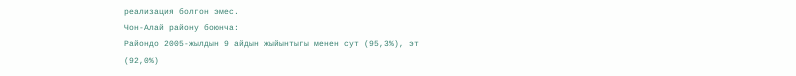реализация болгон эмес.
Чон-Алай району боюнча:
Райондо 2005-жылдын 9 айдын жыйынтыгы менен сут (95,3%), эт (92,0%)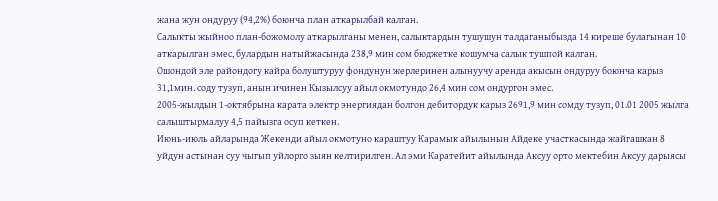жана жун ондуруу (94,2%) боюнча план аткарылбай калган.
Салыкты жыйноо план-божомолу аткарылганы менен, салыктардын тушушун талдаганыбызда 14 киреше булагынан 10 аткарылган эмес, булардын натыйжасында 238,9 мин сом бюджетке кошумча салык тушпой калган.
Ошондой эле райондогу кайра болуштуруу фондунун жерлеринен алынуучу аренда акысын ондуруу боюнча карыз 31,1мин. соду тузуп, анын ичинен Кызылсуу айыл окмотундо 26,4 мин сом ондургон эмес.
2005-жылдын 1-октябрына карата электр энергиядан болгон дебитордук карыз 2691,9 мин сомду тузуп, 01.01 2005 жылга салыштырмалуу 4,5 пайызга осуп кеткен.
Июнь-июль айларында Жекенди айыл окмотуно караштуу Карамык айылынын Айдеке участкасында жайгашкан 8 уйдун астынан суу чыгып уйлорго зыян келтирилген. Ал эми Каратейит айылында Аксуу орто мектебин Аксуу дарыясы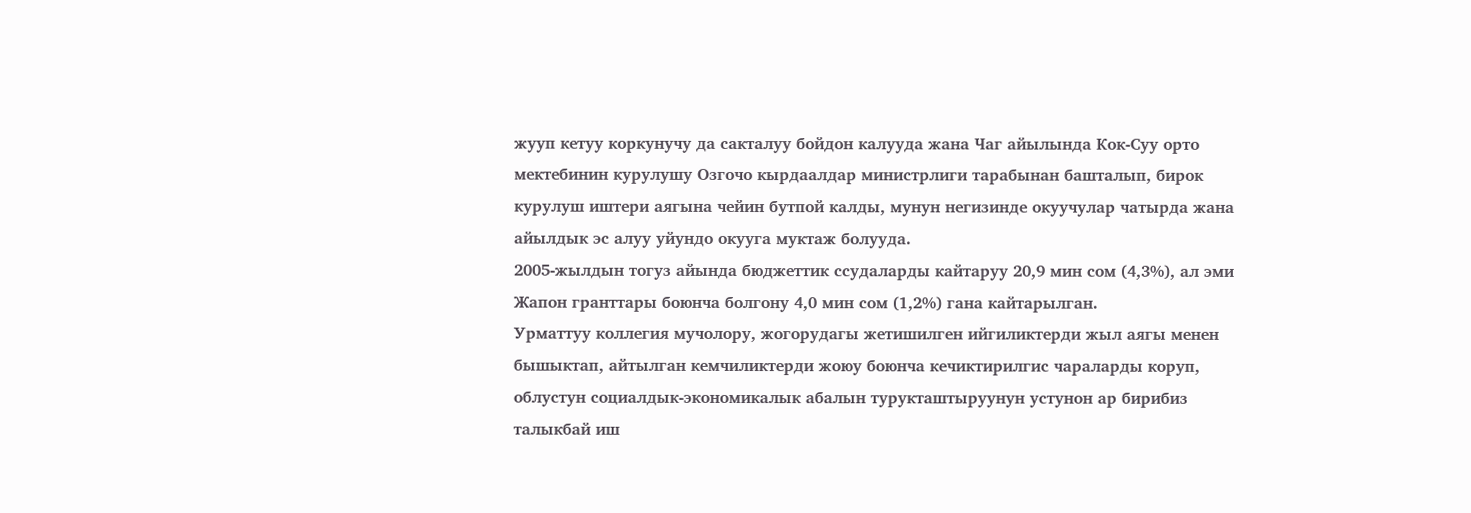жууп кетуу коркунучу да сакталуу бойдон калууда жана Чаг айылында Кок-Суу орто мектебинин курулушу Озгочо кырдаалдар министрлиги тарабынан башталып, бирок курулуш иштери аягына чейин бутпой калды, мунун негизинде окуучулар чатырда жана айылдык эс алуу уйундо окууга муктаж болууда.
2005-жылдын тогуз айында бюджеттик ссудаларды кайтаруу 20,9 мин сом (4,3%), ал эми Жапон гранттары боюнча болгону 4,0 мин сом (1,2%) гана кайтарылган.
Урматтуу коллегия мучолору, жогорудагы жетишилген ийгиликтерди жыл аягы менен бышыктап, айтылган кемчиликтерди жоюу боюнча кечиктирилгис чараларды коруп, облустун социалдык-экономикалык абалын турукташтыруунун устунон ар бирибиз талыкбай иш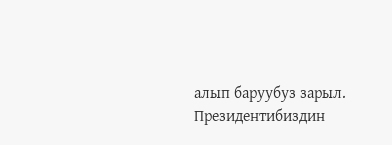алып баруубуз зарыл. Президентибиздин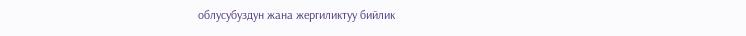облусубуздун жана жергиликтуу бийлик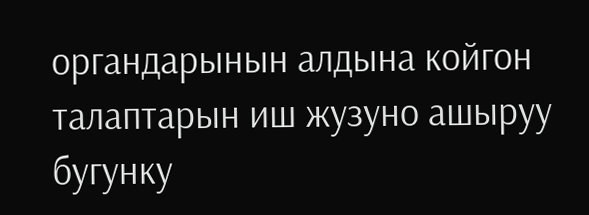органдарынын алдына койгон талаптарын иш жузуно ашыруу бугунку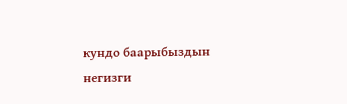кундо баарыбыздын негизги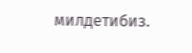милдетибиз.